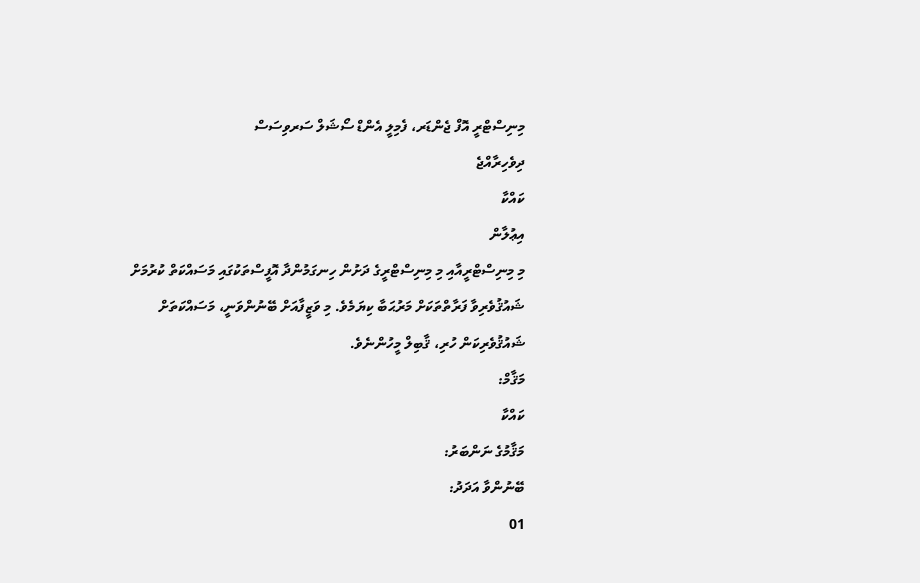މިނިސްޓްރީ އޮފް ޖެންޑަރ، ފެމިލީ އެންޑް ސޯޝަލް ސަރވިސަސް
ދިވެހިރާއްޖެ
ކައްކާ
އިޢުލާން
މި މިނިސްޓްރީއާއި މި މިނިސްޓްރީގެ ދަށުން ހިނގަމުންދާ އޮފީސްތަކުގައި މަސައްކަތް ކުރުމަށް ޝައުޤުވެރިވާ ފަރާތްތަކަށް މަރުޙަބާ ކިޔަމެވެ. މި ވަޒީފާއަށް ބޭނުންވަނީ، މަސައްކަތަށް ޝައުޤުވެރިކަން ހުރި، ޤާބިލް މީހުންނެވެ.
މަޤާމް:
ކައްކާ
މަޤާމުގެ ނަންބަރު:
ބޭނުންވާ އަދަދު:
01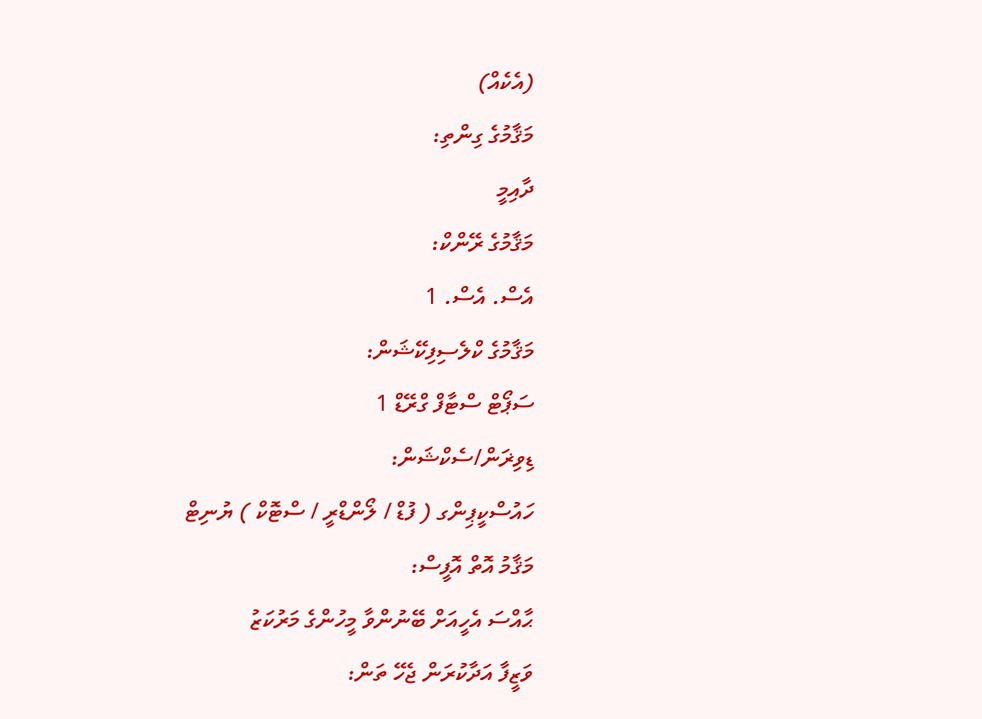(އެކެއް)
މަޤާމުގެ ގިންތި:
ދާއިމީ
މަޤާމުގެ ރޭންކް:
އެސް. އެސް. 1
މަޤާމުގެ ކްލެސިފިކޭޝަން:
ސަޕޯޓް ސްޓާފް ގްރޭޑް 1
ޑިވިޜަން/ސެކްޝަން:
ހައުސްކީޕިންގ ( ފުޑް / ލޯންޑްރީ / ސްޓޮކް ) ޔުނިޓް
މަޤާމު އޮތް އޮފީސް:
ޙާއްސަ އެހީއަށް ބޭނުންވާ މީހުންގެ މަރުކަޒު
ވަޒީފާ އަދާކުރަން ޖެހޭ ތަން: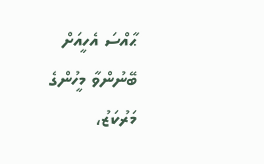ޙާއްސަ އެހީއަށް ބޭނުންވާ މީހުންގެ މަރުކަޒު،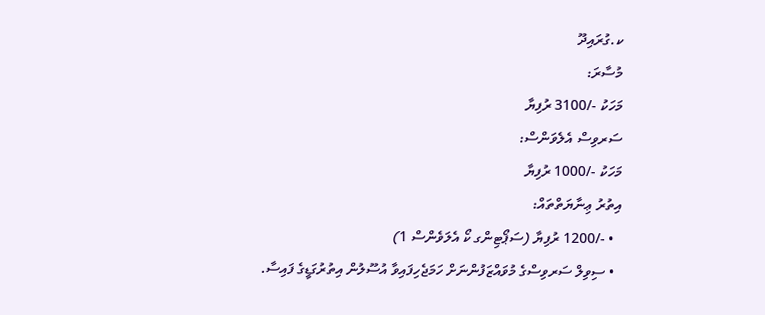ކ.ގުރައިދޫ
މުސާރަ:
މަހަކު -/3100 ރުފިޔާ
ސަރވިސް އެލެވަންސް:
މަހަކު -/1000 ރުފިޔާ
އިތުރު ޢިނާޔަތްތައް:
  • -/1200 ރުފިޔާ (ސަޕޯޓިންގ ކޯ އެލަވެންސް 1)
  • ސިވިލް ސަރވިސްގެ މުވައްޒަފުންނަށް ހަމަޖެހިފައިވާ އުސޫލުން އިތުރުގަޑީގެ ފައިސާ.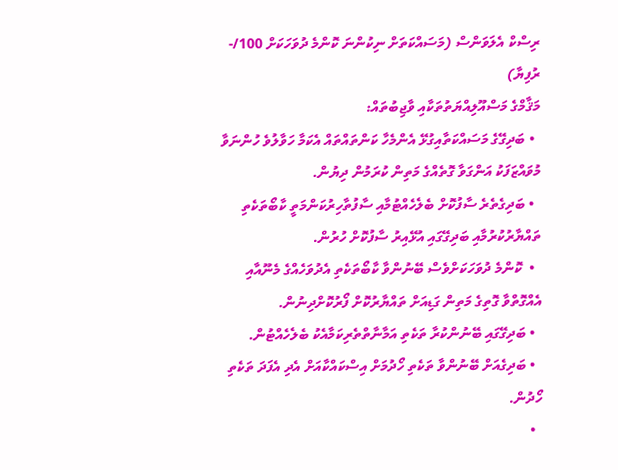ރިސްކް އެލަވަންސް (މަސައްކަތަށް ނިކުންނަ ކޮންމެ ދުވަހަކަށް 100/- ރުފިޔާ)
މަޤާމްގެ މަސްއޫލިއްޔަތުތަކާއި ވާޖިބުތައް:
  • ބަދިގޭގެ މަސައްކަތާއިގުޅޭ އެންމެހާ ކަންތައްތައް އެކަމާ ހަވާލުވެ ހުންނަވާ މުވައްޒަފަކު އަންގަވާ ގޮތެއްގެ މަތިން ކުރަމުން ދިޔުން.
  • ބަދިގެތެރެ ސާފުކޮށް ބެލެހެއްޓުމާއި ސާފުތާހިރުކަންމަތީ ކާބޯތަކެތި ތައްޔާރުކުރުމާއި ބަދިގޭގައި އުޅޭއިރު ސާފުކޮށް ހުރުން.
  •  ކޮންމެ ދުވަހަކަށްވެސް ބޭނުންވާ ކާބޯތަކެތި އެދުވަހެއްގެ މެނޫއާއި އެއްގޮތްވާ ގޮތިގެ މަތިން ގަޑިއަށް ތައްޔާރުކޮށް ފޯރުކޮށްދިނުން.
  • ބަދިގޭގައި ބޭނުންކުރާ ތަކެތި އަމާނާތްތެރިކަމާއެކު ބެލެހެއްޓުން.
  • ބަދިގެއަށް ބޭނުންވާ ތަކެތި ހޯދުމަށް އިސްކައްކާއަށް އެދި އެފަދަ ތަކެތި ހޯދުން.
  •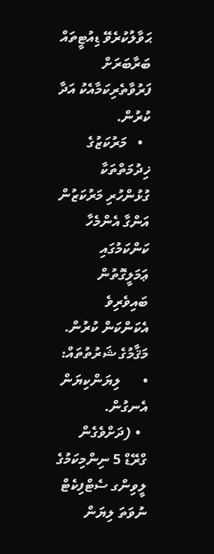ޙަވާލުކުރެވޭ ޑިއުޓީތައް ބަރާބަރަށް ފަރުވާތެރިކަމާއެކު އަދާ ކުރުން.
  •   މަރުކަޒުގެ ޚިދުމަތްތަކާ ގުޅުންހުރި މަރުކަޒުން އަންގާ އެންމެހާ ކަންކަމުގައި ޢަމަލީގޮތުން ބައިވެރިވެ އެކަންކަން ކުރުން.
މަޤާމުގެ ޝަރުތުތައް:
•      ލިޔަންކިޔަން އެނގުން.
  • (ދަށްވެގެން ގްރޭޑް 5 ނިންމިކަމުގެ ލީވިންގ ސެޓްފިކެޓް ނުވަތަ ލިޔަން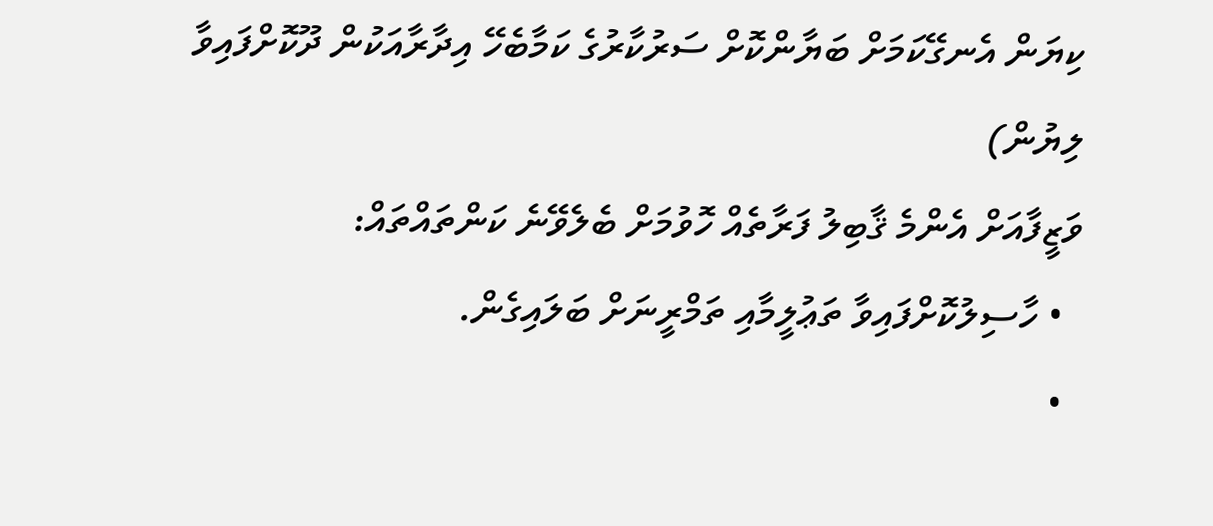ކިޔަން އެނގޭކަމަށް ބަޔާންކޮށް ސަރުކާރުގެ ކަމާބެހޭ އިދާރާއަކުން ދޫކޮށްފައިވާ ލިޔުން)
ވަޒީފާއަށް އެންމެ ޤާބިލު ފަރާތެއް ހޮވުމަށް ބެލެވޭނެ ކަންތައްތައް:
  • ހާސިލުކޮށްފައިވާ ތަޢުލީމާއި ތަމްރީނަށް ބަލައިގެން.
  •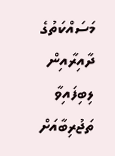މަސައްކަތުގެ ދާއިރާއިން ލިބިފައިވާ ތަޖުރިބާއަށް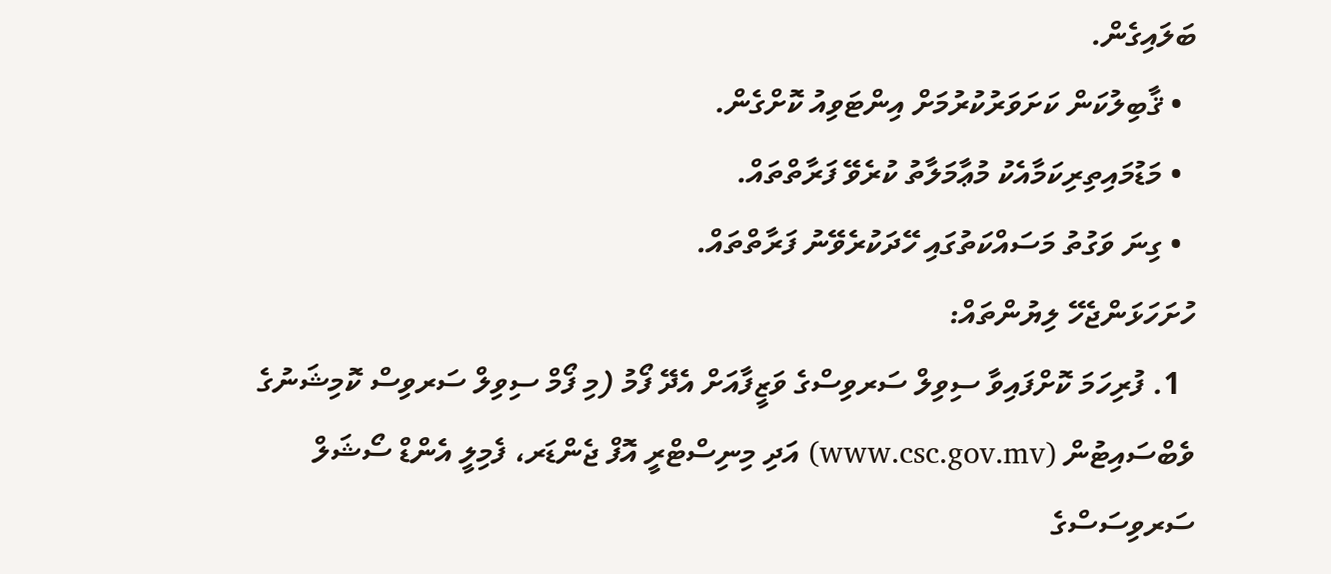ބަލައިގެން.
  • ޤާބިލުކަން ކަށަވަރުކުރުމަށް އިންޓަވިއު ކޮށްގެން.
  • މަޑުމައިތިރިކަމާއެކު މުޢާމަލާތު ކުރެވޭ ފަރާތްތައް.
  • ގިނަ ވަގުތު މަސައްކަތުގައި ހޭދަކުރެވޭނު ފަރާތްތައް.
ހުށަހަޅަންޖެހޭ ލިޔުންތައް:
  1. ފުރިހަމަ ކޮށްފައިވާ ސިވިލް ސަރވިސްގެ ވަޒީފާއަށް އެދޭ ފޯމު (މި ފޯމް ސިވިލް ސަރވިސް ކޮމިޝަނުގެ ވެބްސައިޓުން (www.csc.gov.mv) އަދި މިނިސްޓްރީ އޮފް ޖެންޑަރ، ފެމިލީ އެންޑް ސޯޝަލް ސަރވިސަސްގެ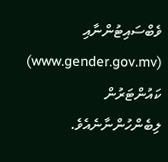ވެބްސައިޓުންނާއި (www.gender.gov.mv) ކައުންޓަރުން ލިބެންހުންނާނެއެވެ.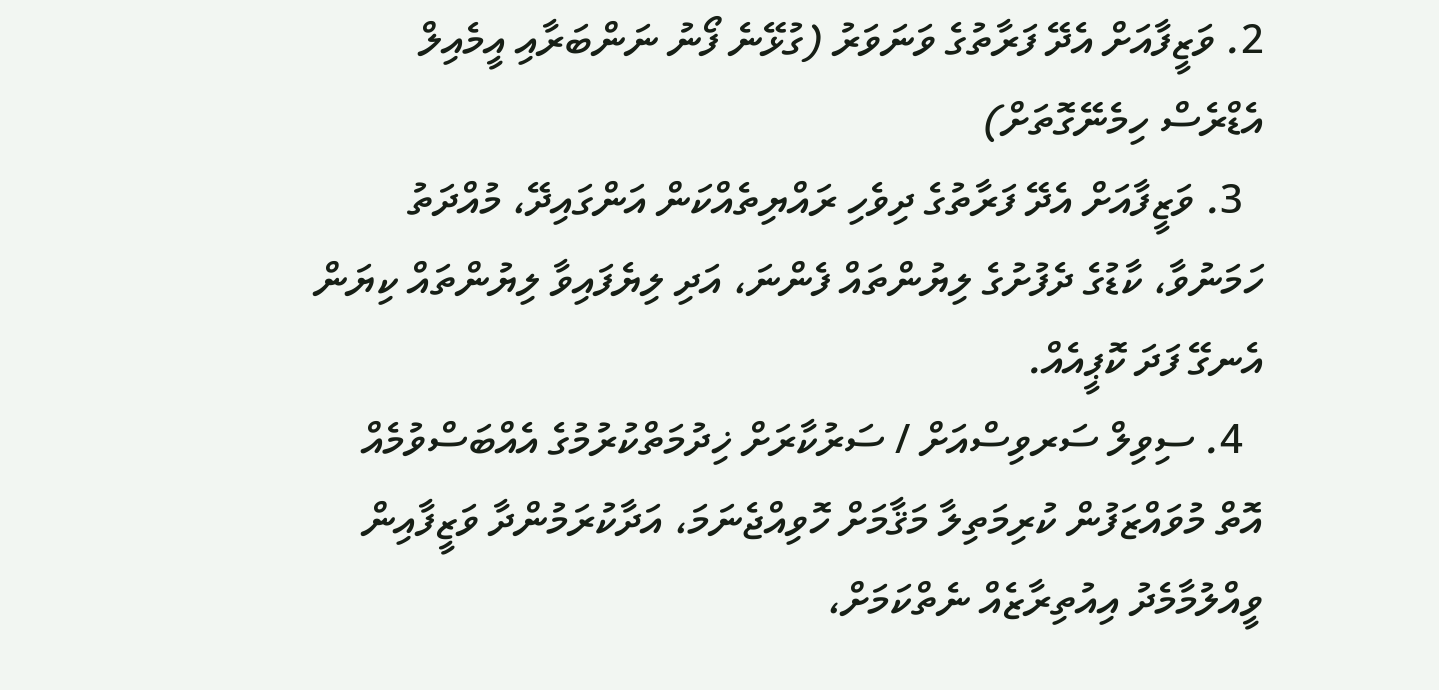2. ވަޒީފާއަށް އެދޭ ފަރާތުގެ ވަނަވަރު (ގުޅޭނެ ފޯނު ނަންބަރާއި އީމެއިލް އެޑްރެސް ހިމެނޭގޮތަށް)
  3. ވަޒީފާއަށް އެދޭ ފަރާތުގެ ދިވެހި ރައްޔިތެއްކަން އަންގައިދޭ، މުއްދަތު ހަމަނުވާ، ކާޑުގެ ދެފުށުގެ ލިޔުންތައް ފެންނަ، އަދި ލިޔެފައިވާ ލިޔުންތައް ކިޔަން އެނގޭ ފަދަ ކޮޕީއެއް.
  4. ސިވިލް ސަރވިސްއަށް / ސަރުކާރަށް ޚިދުމަތްކުރުމުގެ އެއްބަސްވުމެއް އޮތް މުވައްޒަފުން ކުރިމަތިލާ މަޤާމަށް ހޮވިއްޖެނަމަ، އަދާކުރަމުންދާ ވަޒީފާއިން ވީއްލުމާމެދު އިއުތިރާޒެއް ނެތްކަމަށް،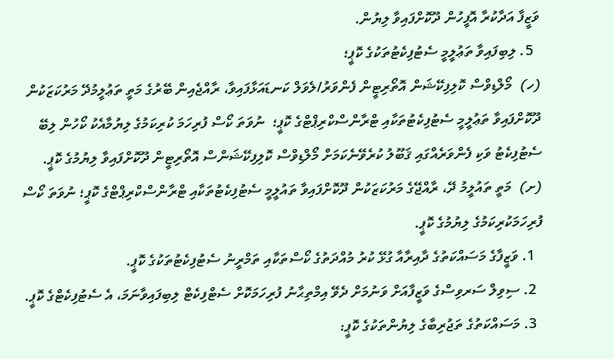ވަޒީފާ އަދާކުރާ އޮފީހުން ދޫކޮށްފައިވާ ލިޔުން.
  5. ލިބިފައިވާ ތަޢުލީމީ ސެޓުފިކެޓުތަކުގެ ކޮޕީ؛
(ހ)  މޯލްޑިވްސް ކޮލިފިކޭޝަން އޮތޯރިޓީން ފެންވަރު/ލެވަލް ކަނޑައަޅާފައިވާ، ރާއްޖެއިން ބޭރުގެ މަތީ ތަޢުލީމުދޭ މަރުކަޒަކުން ދޫކޮށްފައިވާ ތަޢުލީމީ ސެޓުފިކެޓުތަކާއި ޓްރާންސްކްރިޕްޓްގެ ކޮޕީ؛  ނުވަތަ ކޯސް ފުރިހަމަ ކުރިކަމުގެ ލިޔުމާއެކު ކޯހުން ލިބޭ ސެޓުފިކެޓު ވަކި ފެންވަރެއްގައި ޤަބޫލު ކުރެވޭނެކަމަށް މޯލްޑިވްސް ކޮލިފިކޭޝަންސް އޮތޯރިޓީން ދޫކޮށްފައިވާ ލިޔުމުގެ ކޮޕީ.
(ށ)  މަތީ ތައުލީމު ދޭ، ރާއްޖޭގެ މަރުކަޒަކުން ދޫކޮށްފައިވާ ތައުލީމީ ސެޓުފިކެޓުތަކާއި ޓްރާންސްކްރިޕްޓްގެ ކޮޕީ؛ ނުވަތަ ކޯސް ފުރިހަމަކުރިކަމުގެ ލިޔުމުގެ ކޮޕީ.
  1. ވަޒީފާގެ މަސައްކަތުގެ ދާއިރާއާ ގުޅޭ ކުރު މުއްދަތުގެ ކޯސްތަކާއި ތަމްރީނު ސެޓުފިކެޓުތަކުގެ ކޮޕީ.
  2. ސިވިލް ސަރވިސްގެ ވަޒީފާއަށް ވަނުމަށް ދެވޭ އިމްތިޙާނު ފުރިހަމަކޮށް ސެޓްފިކެޓް ލިބިފައިވާނަމަ، އެ ސެޓުފިކެޓްގެ ކޮޕީ.
  3. މަސައްކަތުގެ ތަޖުރިބާގެ ލިޔުންތަކުގެ ކޮޕީ: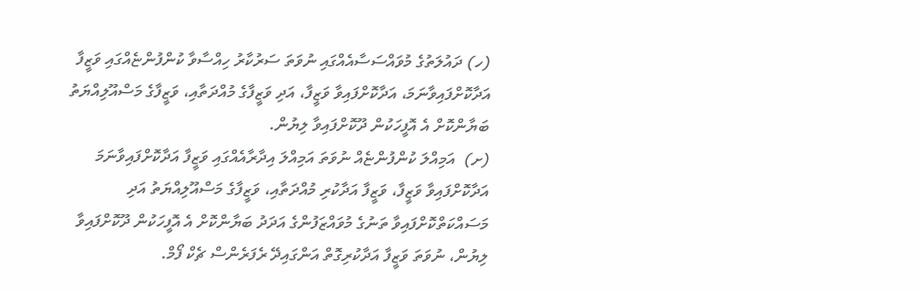(ހ) ދައުލަތުގެ މުވައްސަސާއެއްގައި ނުވަތަ ސަރުކާރު ހިއްސާވާ ކުންފުންޏެއްގައި ވަޒީފާ އަދާކޮށްފައިވާނަމަ، އަދާކޮށްފައިވާ ވަޒީފާ، އަދި ވަޒީފާގެ މުއްދަތާއި، ވަޒީފާގެ މަސްއޫލިއްޔަތު ބަޔާންކޮށް އެ އޮފީހަކުން ދޫކޮށްފައިވާ ލިޔުން.
(ށ)  އަމިއްލަ ކުންފުންޏެއް ނުވަތަ އަމިއްލަ އިދާރާއެއްގައި ވަޒީފާ އަދާކޮށްފައިވާނަމަ އަދާކޮށްފައިވާ ވަޒީފާ، ވަޒީފާ އަދާކުރި މުއްދަތާއި، ވަޒީފާގެ މަސްއޫލިއްޔަތު އަދި މަސައްކަތްކޮށްފައިވާ ތަނުގެ މުވައްޒަފުންގެ އަދަދު ބަޔާންކޮށް އެ އޮފީހަކުން ދޫކޮށްފައިވާ ލިޔުން، ނުވަތަ ވަޒީފާ އަދާކުރިގޮތް އަންގައިދޭ ރެފަރެންސް ޗެކް ފޯމް.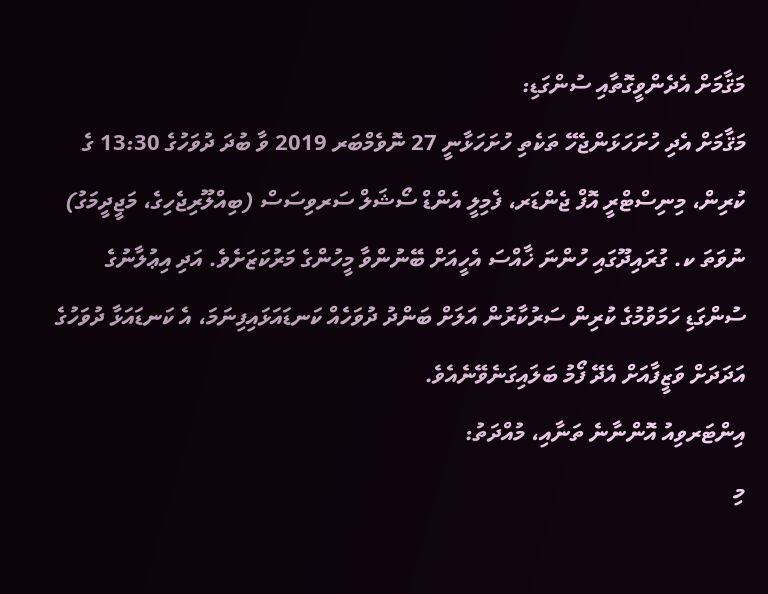މަޤާމަށް އެދެންވީގޮތާއި ސުންގަޑި:
މަޤާމަށް އެދި ހުށަހަޅަންޖެހޭ ތަކެތި ހުށަހަޅާނީ 27 ނޮވެމްބަރ 2019 ވާ ބުދަ ދުވަހުގެ 13:30 ގެ ކުރިން، މިނިސްޓްރީ އޮފް ޖެންޑަރ، ފެމިލީ އެންޑް ސޯޝަލް ސަރވިސަސް (ބިއްލޫރިޖެހިގެ، މަޖީދީމަގު) ނުވަތަ ކ. ގުރައިދޫގައި ހުންނަ ޚާއްސަ އެހީއަށް ބޭނުންވާ މީހުންގެ މަރުކަޒަށެވެ. އަދި އިޢުލާނުގެ ސުންގަޑި ހަމަވުމުގެ ކުރިން ސަރުކާރުން އަލަށް ބަންދު ދުވަހެއް ކަނޑައަޅައިފިނަމަ، އެ ކަނޑައަޅާ ދުވަހުގެ އަދަދަށް ވަޒީފާއަށް އެދޭ ފޯމު ބަލައިގަނެވޭނެއެވެ.
އިންޓަރވިއު އޮންނާނެ ތަނާއި، މުއްދަތު:
މި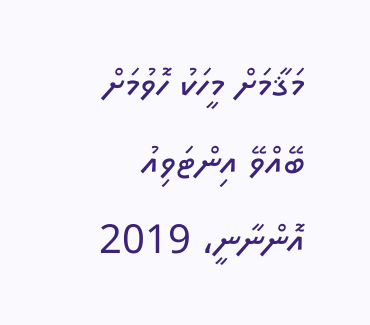މަޤާމަށް މީހަކު ހޮވުމަށް ބޭއްވޭ އިންޓަވިއު އޮންނާނީ، 2019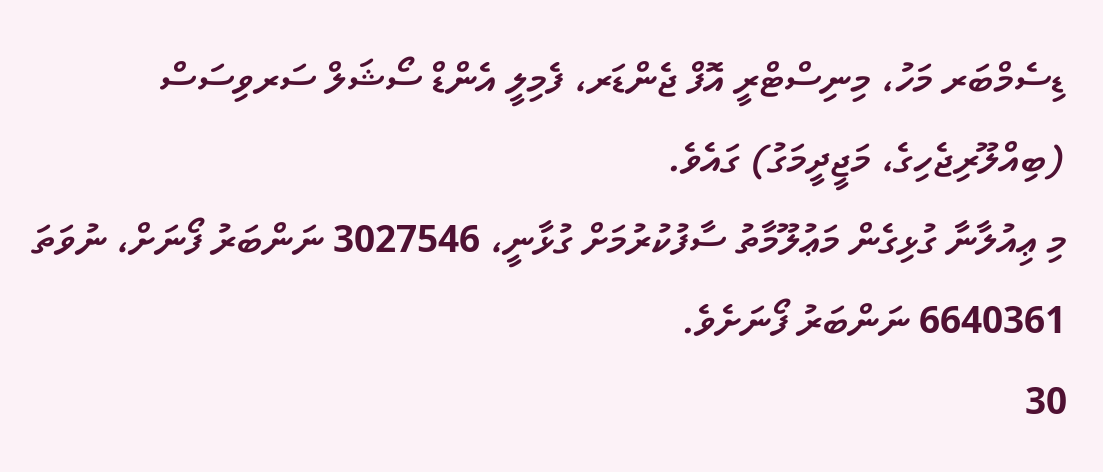ޑިސެމްބަރ މަހު، މިނިސްޓްރީ އޮފް ޖެންޑަރ، ފެމިލީ އެންޑް ސޯޝަލް ސަރވިސަސް (ބިއްލޫރިޖެހިގެ، މަޖީދީމަގު) ގައެވެ.
މި ޢިއުލާނާ ގުޅިގެން މަޢުލޫމާތު ސާފުކުރުމަށް ގުޅާނީ، 3027546 ނަންބަރު ފޯނަށް، ނުވަތަ 6640361 ނަންބަރު ފޯނަށެވެ.
30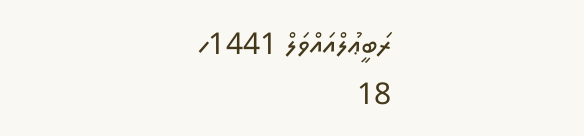ރަބީޢުލްއައްވަލް 1441ހ
18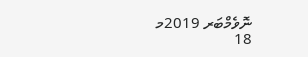ނޮވެމްބަރ 2019މ
18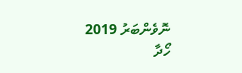ނޮވެންބަރު 2019
ހޯދާ